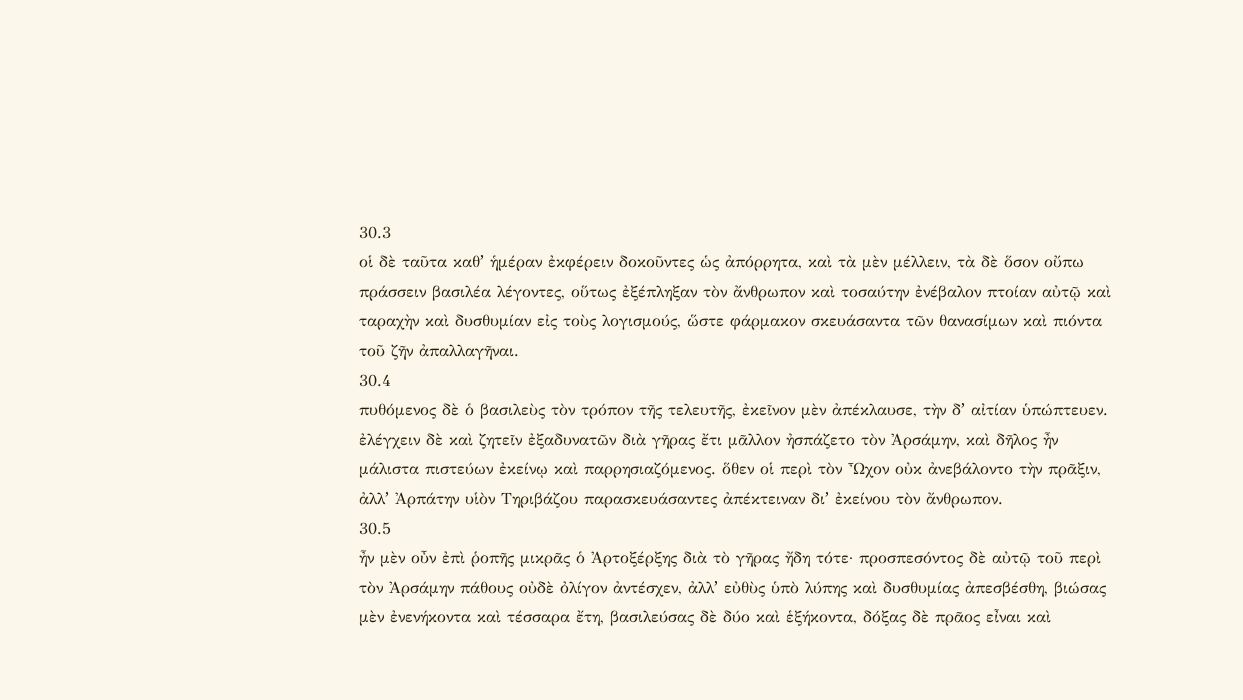30.3
οἱ δὲ ταῦτα καθʼ ἡμέραν ἐκφέρειν δοκοῦντες ὡς ἀπόρρητα, καὶ τὰ μὲν μέλλειν, τὰ δὲ ὅσον οὔπω πράσσειν βασιλέα λέγοντες, οὕτως ἐξέπληξαν τὸν ἄνθρωπον καὶ τοσαύτην ἐνέβαλον πτοίαν αὐτῷ καὶ ταραχὴν καὶ δυσθυμίαν εἰς τοὺς λογισμούς, ὥστε φάρμακον σκευάσαντα τῶν θανασίμων καὶ πιόντα τοῦ ζῆν ἀπαλλαγῆναι.
30.4
πυθόμενος δὲ ὁ βασιλεὺς τὸν τρόπον τῆς τελευτῆς, ἐκεῖνον μὲν ἀπέκλαυσε, τὴν δʼ αἰτίαν ὑπώπτευεν. ἐλέγχειν δὲ καὶ ζητεῖν ἐξαδυνατῶν διὰ γῆρας ἔτι μᾶλλον ἠσπάζετο τὸν Ἀρσάμην, καὶ δῆλος ἦν μάλιστα πιστεύων ἐκείνῳ καὶ παρρησιαζόμενος. ὅθεν οἱ περὶ τὸν Ὦχον οὐκ ἀνεβάλοντο τὴν πρᾶξιν, ἀλλʼ Ἀρπάτην υἱὸν Τηριβάζου παρασκευάσαντες ἀπέκτειναν διʼ ἐκείνου τὸν ἄνθρωπον.
30.5
ἦν μὲν οὖν ἐπὶ ῥοπῆς μικρᾶς ὁ Ἀρτοξέρξης διὰ τὸ γῆρας ἤδη τότε· προσπεσόντος δὲ αὐτῷ τοῦ περὶ τὸν Ἀρσάμην πάθους οὐδὲ ὀλίγον ἀντέσχεν, ἀλλʼ εὐθὺς ὑπὸ λύπης καὶ δυσθυμίας ἀπεσβέσθη, βιώσας μὲν ἐνενήκοντα καὶ τέσσαρα ἔτη, βασιλεύσας δὲ δύο καὶ ἑξήκοντα, δόξας δὲ πρᾶος εἶναι καὶ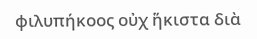φιλυπήκοος οὐχ ἥκιστα διὰ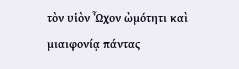τὸν υἱὸν Ὦχον ὠμότητι καὶ μιαιφονίᾳ πάντας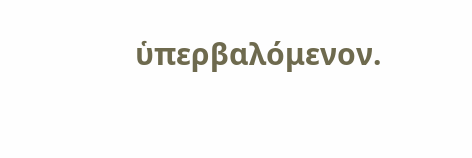ὑπερβαλόμενον.